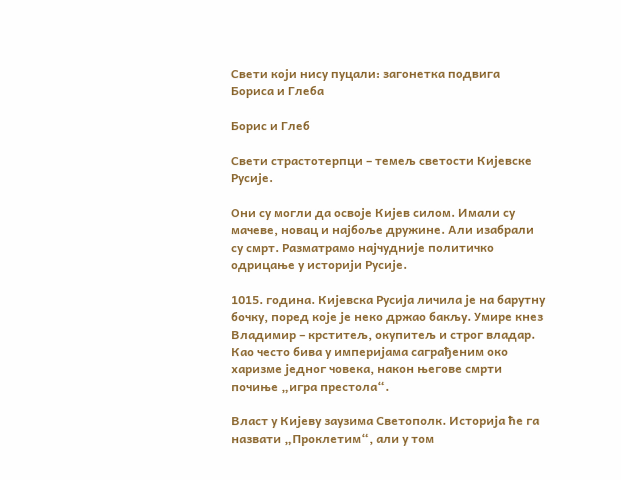Свети који нису пуцали: загонетка подвига Бориса и Глeба

Борис и Глеб

Свети страстотерпци – темељ светости Кијевске Русије.

Они су могли да освоје Кијев силом. Имали су мачеве, новац и најбоље дружине. Али изабрали су смрт. Разматрамо најчудније политичко одрицање у историји Русије.

1015. година. Кијевска Русија личила је на барутну бочку, поред које је неко држао бакљу. Умире кнез Владимир – крститељ, окупитељ и строг владар. Као често бива у империјама саграђеним око харизме једног човека, након његове смрти почиње „игра престола“.

Власт у Кијеву заузима Светополк. Историја ће га назвати „Проклетим“, али у том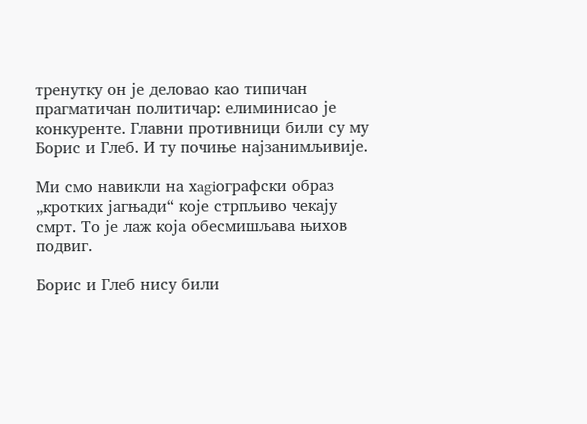тренутку он је деловао као типичан прагматичан политичар: елиминисао је конкуренте. Главни противници били су му Борис и Глеб. И ту почиње најзанимљивије.

Ми смо навикли на хagiографски образ „кротких јагњади“ које стрпљиво чекају смрт. То је лаж која обесмишљава њихов подвиг.

Борис и Глеб нису били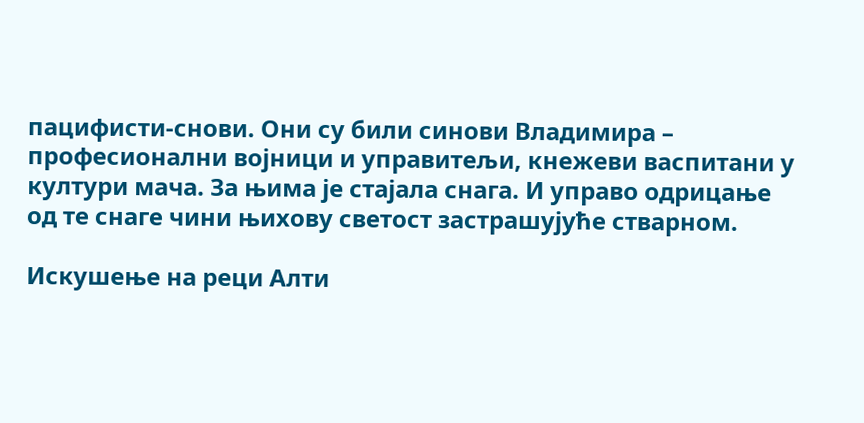пацифисти-снови. Они су били синови Владимира – професионални војници и управитељи, кнежеви васпитани у култури мача. За њима је стајала снага. И управо одрицање од те снаге чини њихову светост застрашујуће стварном.

Искушење на реци Алти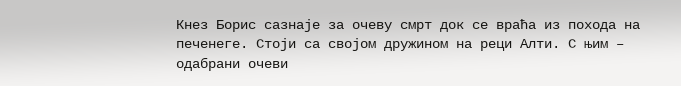Кнез Борис сазнаје за очеву смрт док се враћа из похода на печенеге. Стоји са својом дружином на реци Алти. С њим – одабрани очеви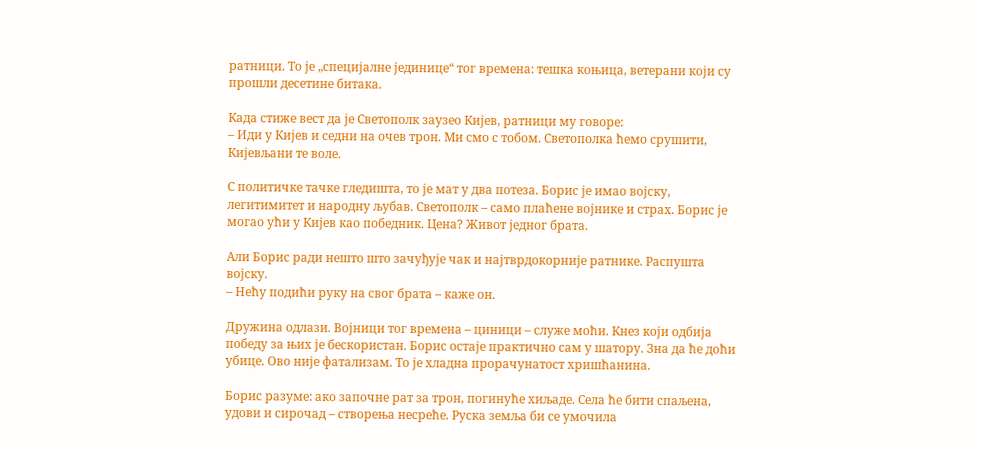ратници. То је „специјалне јединице“ тог времена: тешка коњица, ветерани који су прошли десетине битака.

Када стиже вест да је Светополк заузео Кијев, ратници му говоре:
– Иди у Кијев и седни на очев трон. Ми смо с тобом. Светополка ћемо срушити, Кијевљани те воле.

С политичке тачке гледишта, то је мат у два потеза. Борис је имао војску, легитимитет и народну љубав. Светополк – само плаћене војнике и страх. Борис је могао ући у Кијев као победник. Цена? Живот једног брата.

Али Борис ради нешто што зачуђује чак и најтврдокорније ратнике. Распушта војску.
– Нећу подићи руку на свог брата – каже он.

Дружина одлази. Војници тог времена – циници – служе моћи. Кнез који одбија победу за њих је бескористан. Борис остаје практично сам у шатору. Зна да ће доћи убице. Ово није фатализам. То је хладна прорачунатост хришћанина.

Борис разуме: ако започне рат за трон, погинуће хиљаде. Села ће бити спаљена, удови и сирочад – створења несреће. Руска земља би се умочила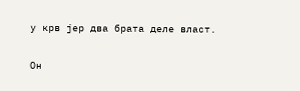у крв јер два брата деле власт.

Он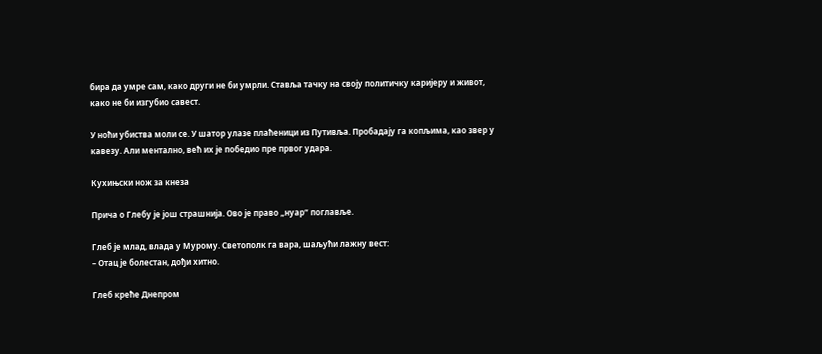бира да умре сам, како други не би умрли. Ставља тачку на своју политичку каријеру и живот, како не би изгубио савест.

У ноћи убиства моли се. У шатор улазе плаћеници из Путивља. Пробадају га копљима, као звер у кавезу. Али ментално, већ их је победио пре првог удара.

Кухињски нож за кнеза

Прича о Глебу је још страшнија. Ово је право „нуар“ поглавље.

Глеб је млад, влада у Мурому. Светополк га вара, шаљући лажну вест:
– Отац је болестан, дођи хитно.

Глеб креће Днепром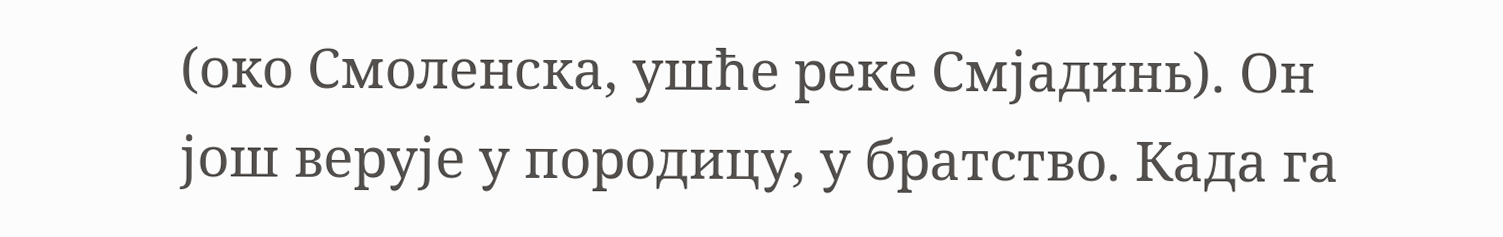(око Смоленска, ушће реке Смјадинь). Он још верује у породицу, у братство. Када га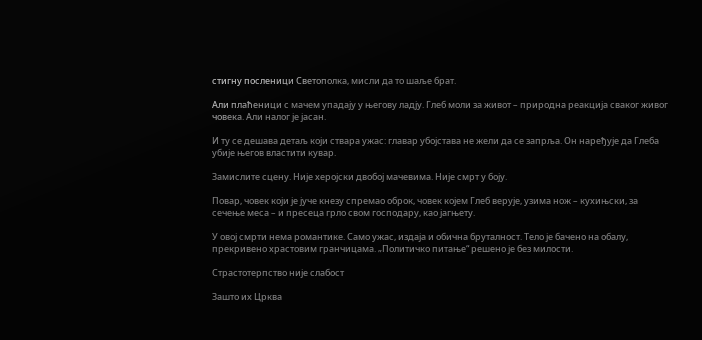стигну посленици Светополка, мисли да то шаље брат.

Али плаћеници с мачем упадају у његову ладју. Глеб моли за живот – природна реакција сваког живог човека. Али налог је јасан.

И ту се дешава детаљ који ствара ужас: главар убојстава не жели да се запрља. Он наређује да Глеба убије његов властити кувар.

Замислите сцену. Није херојски двобој мачевима. Није смрт у боју.

Повар, човек који је јуче кнезу спремао оброк, човек којем Глеб верује, узима нож – кухињски, за сечење меса – и пресеца грло свом господару, као јагњету.

У овој смрти нема романтике. Само ужас, издаја и обична бруталност. Тело је бачено на обалу, прекривено храстовим гранчицама. „Политичко питање“ решено је без милости.

Страстотерпство није слабост

Зашто их Црква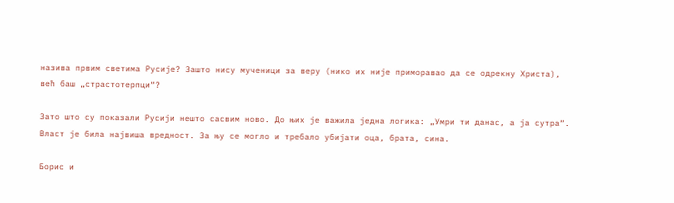назива првим светима Русије? Зашто нису мученици за веру (нико их није приморавао да се одрекну Христа), већ баш „страстотерпци“?

Зато што су показали Русији нешто сасвим ново. До њих је важила једна логика: „Умри ти данас, а ја сутра“. Власт је била највиша вредност. За њу се могло и требало убијати оца, брата, сина.

Борис и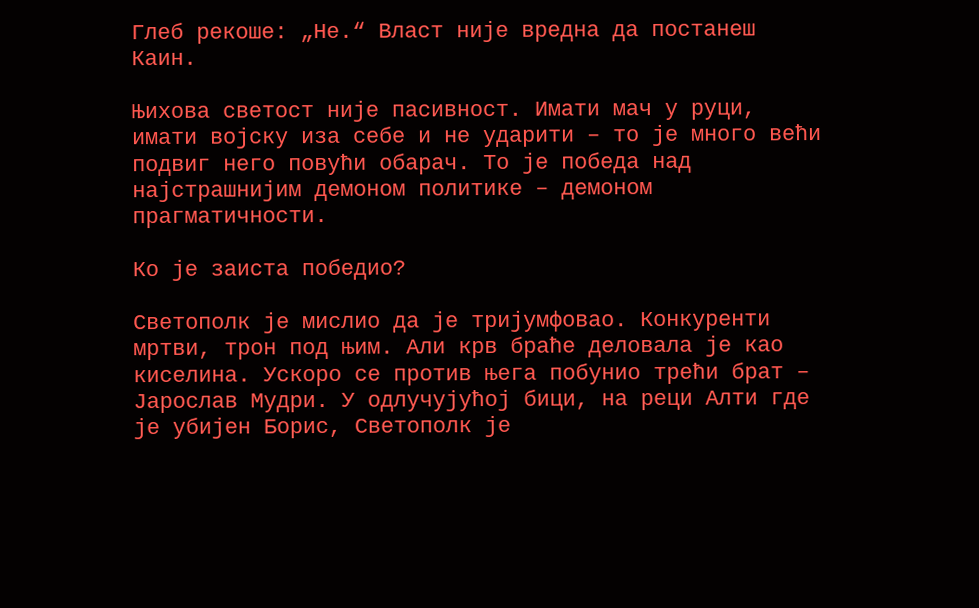Глеб рекоше: „Не.“ Власт није вредна да постанеш Каин.

Њихова светост није пасивност. Имати мач у руци, имати војску иза себе и не ударити – то је много већи подвиг него повући обарач. То је победа над најстрашнијим демоном политике – демоном прагматичности.

Ко је заиста победио?

Светополк је мислио да је тријумфовао. Конкуренти мртви, трон под њим. Али крв браће деловала је као киселина. Ускоро се против њега побунио трећи брат – Јарослав Мудри. У одлучујућој бици, на реци Алти где је убијен Борис, Светополк је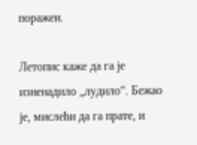поражен.

Летопис каже да га је изненадило „лудило“. Бежао је, мислећи да га прате, и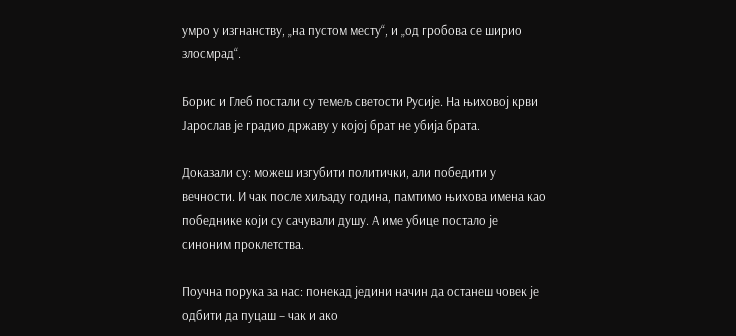умро у изгнанству, „на пустом месту“, и „од гробова се ширио злосмрад“.

Борис и Глеб постали су темељ светости Русије. На њиховој крви Јарослав је градио државу у којој брат не убија брата.

Доказали су: можеш изгубити политички, али победити у вечности. И чак после хиљаду година, памтимо њихова имена као победнике који су сачували душу. А име убице постало је синоним проклетства.

Поучна порука за нас: понекад једини начин да останеш човек је одбити да пуцаш – чак и ако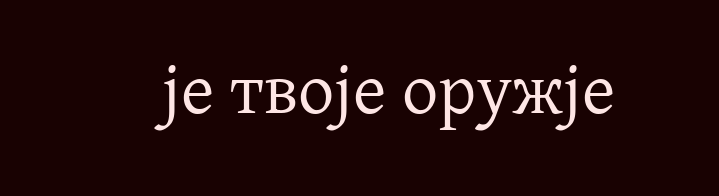је твоје оружје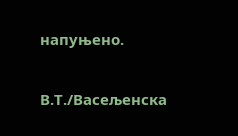напуњено.

В.Т./Васељенска